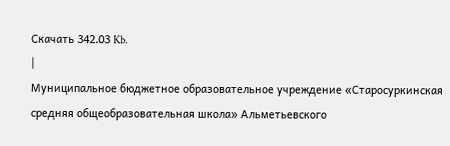Скачать 342.03 Kb.
|
Муниципальное бюджетное образовательное учреждение «Старосуркинская средняя общеобразовательная школа» Альметьевского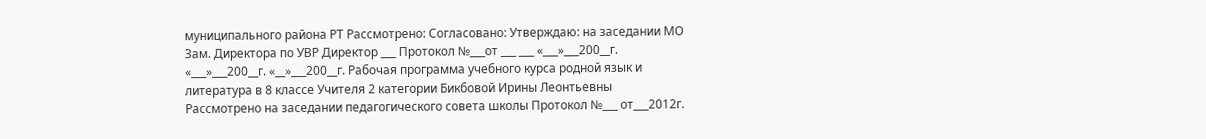муниципального района РТ Рассмотрено: Согласовано: Утверждаю: на заседании МО Зам. Директора по УВР Директор ___ Протокол №___от ___ ___ «___»___200__г. «___»___200__г. «__»___200__г. Рабочая программа учебного курса родной язык и литература в 8 классе Учителя 2 категории Бикбовой Ирины Леонтьевны Рассмотрено на заседании педагогического совета школы Протокол №___ от___2012г.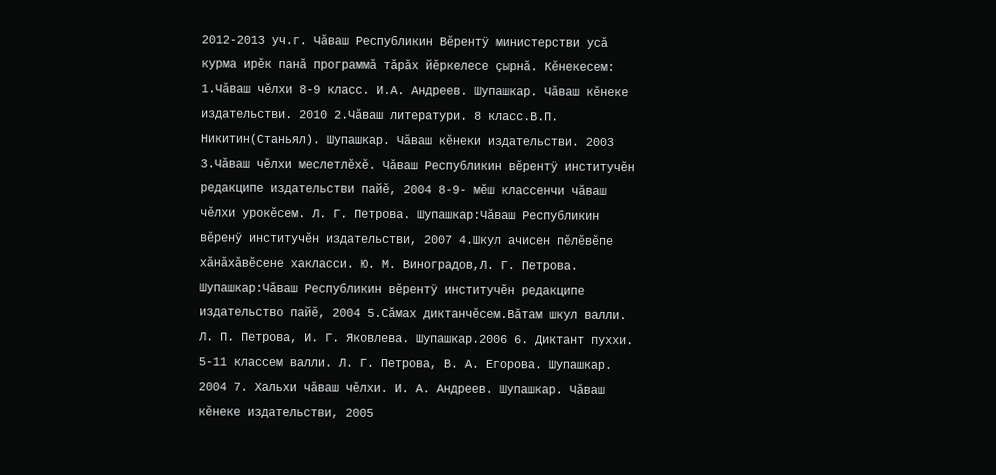2012-2013 уч.г. Чăваш Республикин Вĕрентÿ министерстви усă курма ирĕк панă программă тăрăх йĕркелесе çырнă. Кĕнекесем: 1.Чăваш чĕлхи 8-9 класс. И.А. Андреев. Шупашкар. Чăваш кĕнеке издательстви. 2010 2.Чăваш литератури. 8 класс.В.П. Никитин(Станьял). Шупашкар. Чăваш кĕнеки издательстви. 2003 3.Чăваш чĕлхи меслетлĕхĕ. Чăваш Республикин вĕрентÿ институчĕн редакципе издательстви пайĕ, 2004 8-9- мĕш классенчи чăваш чĕлхи урокĕсем. Л. Г. Петрова. Шупашкар:Чăваш Республикин вĕренÿ институчĕн издательстви, 2007 4.Шкул ачисен пĕлĕвĕпе хăнăхăвĕсене хакласси. Ю. М. Виноградов,Л. Г. Петрова. Шупашкар:Чăваш Республикин вĕрентÿ институчĕн редакципе издательство пайĕ, 2004 5.Сăмах диктанчĕсем.Вăтам шкул валли. Л. П. Петрова, И. Г. Яковлева. Шупашкар.2006 6. Диктант пуххи. 5-11 классем валли. Л. Г. Петрова, В. А. Егорова. Шупашкар. 2004 7. Хальхи чăваш чĕлхи. И. А. Андреев. Шупашкар. Чăваш кĕнеке издательстви, 2005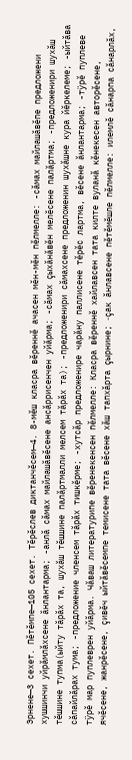Эрнене—3 сехет. Пĕтĕмпе—105 сехет. Тĕрĕслев диктанчĕсем—4. 8-мĕш класра вĕреннĕ ачасен мĕн-мĕн пĕлмелле: -сăмах майлашăвĕпе предложени хушшинчи уйрăмлăхсене ăнлантарма; -анлă сăмах майлашăвĕсене ансăррисенчен уйăрма; -сăмах çыхăнăвĕн мелĕсене палăртма; -предложенири шухăш тĕшшине тупма(ыйту тăрăх та, шухăш тĕшшине палăртмалли мелсем тăрăх та); -предложенири сăмахсене предложенин шухăшне кура йĕркелеме; -ыйтăва сăпайлăрах тума; -предложение членсем тăрăх тишкĕрме; -хутсăр предложенире чарăну паллисене тĕрĕс лартма, вĕсене ăнлантарма; -тÿрĕ пуплеве тÿрĕ мар пуплеврен уйăрма. Чăваш литературипе вĕренекенсен пĕлмелле: Класра вĕреннĕ хайлавсен тата килте вуланă кĕнекесен авторĕсене, ячĕсене, жанрĕсене, çивĕч ыйтăвĕсемпе темисене тата вĕсене хăш тапхăрта çырнине; -çак ăнлавсене пĕтĕмĕшле пĕлмелле: илемлĕ сăнарпа сăнарлăх,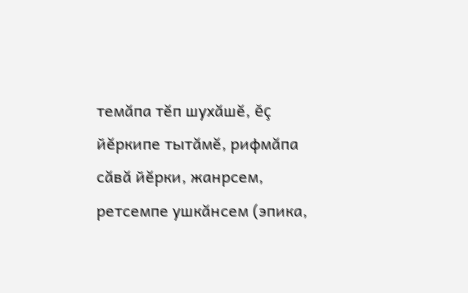темăпа тĕп шухăшĕ, ĕç йĕркипе тытăмĕ, рифмăпа сăвă йĕрки, жанрсем, ретсемпе ушкăнсем (эпика,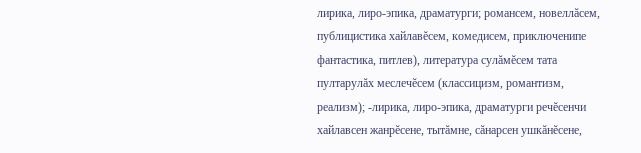лирика, лиро-эпика, драматурги; романсем, новеллăсем, публицистика хайлавĕсем, комедисем, приключенипе фантастика, питлев), литература сулăмĕсем тата пултарулăх меслечĕсем (классицизм, романтизм, реализм); -лирика, лиро-эпика, драматурги речĕсенчи хайлавсен жанрĕсене, тытăмне, сăнарсен ушкăнĕсене,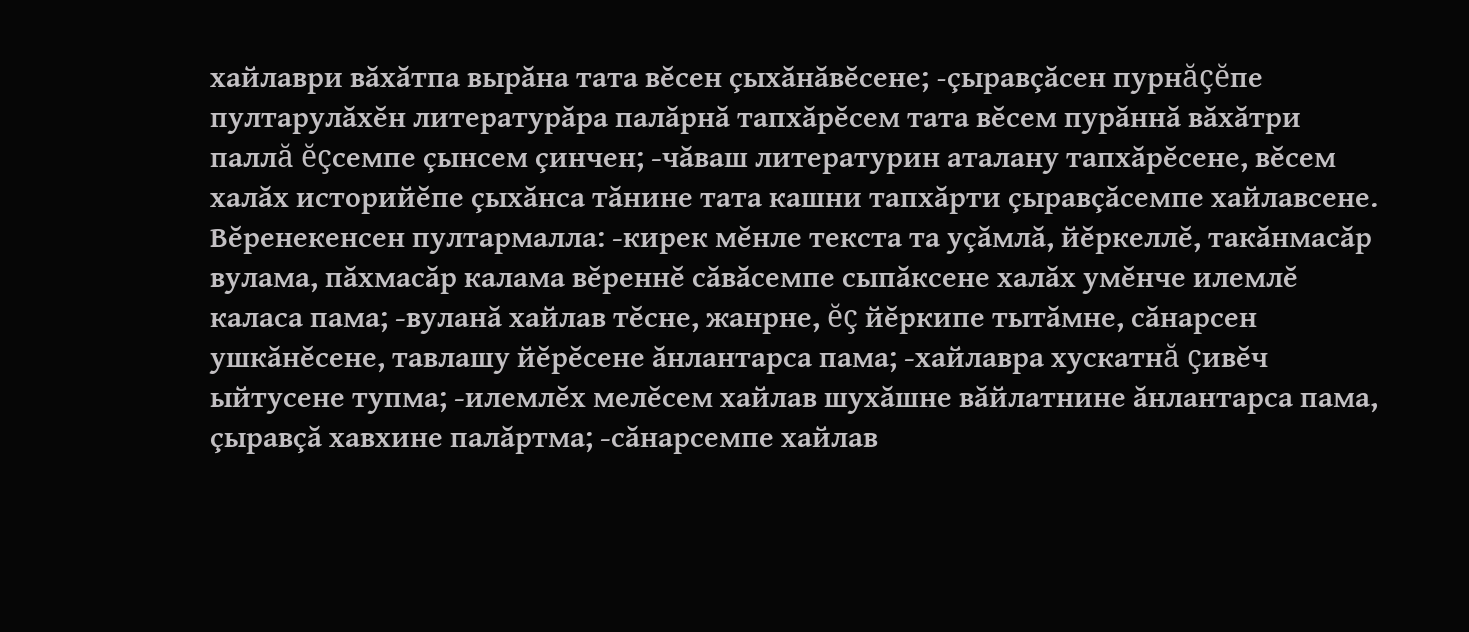хайлаври вăхăтпа вырăна тата вĕсен çыхăнăвĕсене; -çыравçăсен пурнăçĕпе пултарулăхĕн литературăра палăрнă тапхăрĕсем тата вĕсем пурăннă вăхăтри паллă ĕçсемпе çынсем çинчен; -чăваш литературин аталану тапхăрĕсене, вĕсем халăх историйĕпе çыхăнса тăнине тата кашни тапхăрти çыравçăсемпе хайлавсене. Вĕренекенсен пултармалла: -кирек мĕнле текста та уçăмлă, йĕркеллĕ, такăнмасăр вулама, пăхмасăр калама вĕреннĕ сăвăсемпе сыпăксене халăх умĕнче илемлĕ каласа пама; -вуланă хайлав тĕсне, жанрне, ĕç йĕркипе тытăмне, сăнарсен ушкăнĕсене, тавлашу йĕрĕсене ăнлантарса пама; -хайлавра хускатнă çивĕч ыйтусене тупма; -илемлĕх мелĕсем хайлав шухăшне вăйлатнине ăнлантарса пама, çыравçă хавхине палăртма; -сăнарсемпе хайлав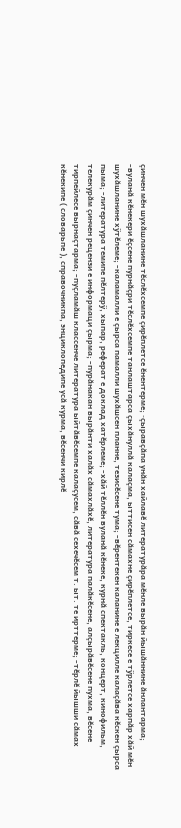çинчен мĕн шухăшланине тĕслĕхсемпе çирĕплетсе ĕнентерме; -çыравçăпа унăн хайлавĕ литературăра мĕнле вырăн йышăннине ăнлантарма; -вуланă кĕнекери ĕçсене пурнăçри тĕслĕхсемпе танлаштарса çыхăнуллă калаçма, ыттисен сăмахне çирĕплетсе, тиркесе е тÿрлетсе харпăр хăй мĕн шухăшланине хÿтĕлеме; -каламалли е çырса памалли шухăшсен планне, тезисĕсене тума; -вĕрентекен каланине е лекцилле калаçăва кĕскен çырса пыма; -литература темипе пĕлтерÿ, хыпар, реферат е доклад хатĕрлеме; -хăй тĕллĕн вуланă кĕнеке, курнă спектакль, концерт, кинофильм, телекурăм çинчен рецензи е информаци çырма; -пурăнакан вырăнти халăх сăмахлăхĕ, литература палăкĕсене, алçырăвĕсене пухма, вĕсене тирпейлесе вырнаçтарма; -пуçламăш классенче литература ыйтăвĕсемпе калаçусем, сăвă сехечĕсем т. ыт. те ирттерме; -тĕрлĕ йышши сăмах кĕнекипе ( словарьпе ), справочникпа, энциклопедипе усă курма, вĕсенчи кирлĕ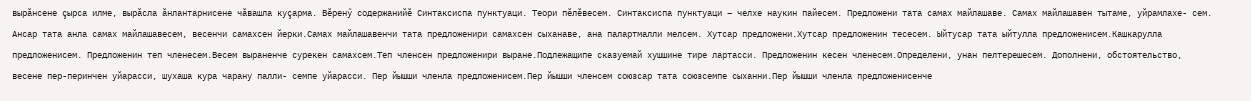вырăнсене çырса илме, вырăсла ăнлантарнисене чăвашла куçарма. Вĕренӳ содержанийĕ Синтаксиспа пунктуаци. Теори пĕлĕвесем. Синтаксиспа пунктуаци – челхе наукин пайесем. Предложени тата самах майлашаве. Самах майлашавен тытаме, уйрамлахе- сем. Ансар тата анла самах майлашавесем, весенчи самахсен йерки.Самах майлашавенчи тата предложенири самахсен сыханаве, ана палартмалли мелсем. Хутсар предложени.Хутсар предложенин тесесем. Ыйтусар тата ыйтулла предложенисем.Кашкарулла предложенисем. Предложенин теп членесем.Весем выраненче сурекен самахсем.Теп членсен предложенири выране.Подлежащипе сказуемай хушшине тире лартасси. Предложенин кесен членесем.Определени, унан пелтерешесем. Дополнени, обстоятельство, весене пер-перинчен уйарасси, шухаша кура чарану палли- семпе уйарасси. Пер йышши членла предложенисем.Пер йышши членсем союзсар тата союзсемпе сыханни.Пер йышши членла предложенисенче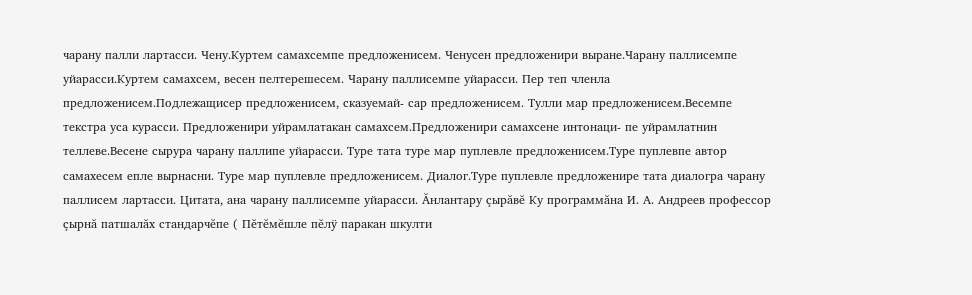чарану палли лартасси. Чену.Куртем самахсемпе предложенисем. Ченусен предложенири выране.Чарану паллисемпе уйарасси.Куртем самахсем, весен пелтерешесем. Чарану паллисемпе уйарасси. Пер теп членла предложенисем.Подлежащисер предложенисем, сказуемай- сар предложенисем. Тулли мар предложенисем.Весемпе текстра уса курасси. Предложенири уйрамлатакан самахсем.Предложенири самахсене интонаци- пе уйрамлатнин теллеве.Весене сырура чарану паллипе уйарасси. Туре тата туре мар пуплевле предложенисем.Туре пуплевпе автор самахесем епле вырнасни. Туре мар пуплевле предложенисем. Диалог.Туре пуплевле предложенире тата диалогра чарану паллисем лартасси. Цитата, ана чарану паллисемпе уйарасси. Ăнлантару çырăвĕ Ку программăна И. А. Андреев профессор çырнă патшалăх стандарчĕпе ( Пĕтĕмĕшле пĕлÿ паракан шкулти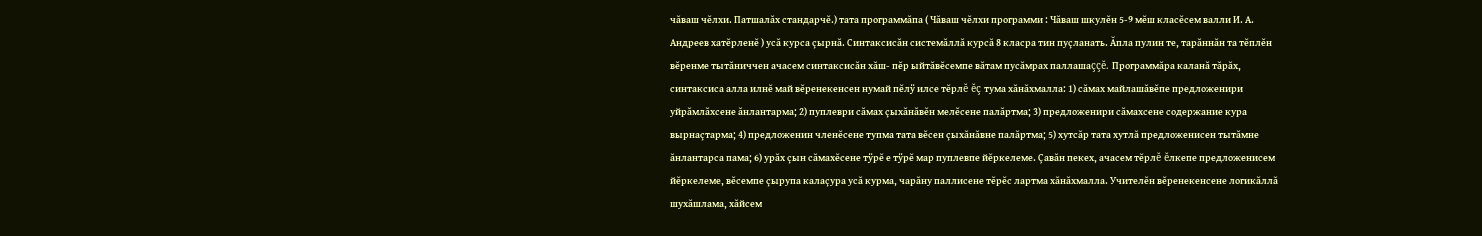чăваш чĕлхи. Патшалăх стандарчĕ.) тата программăпа ( Чăваш чĕлхи программи : Чăваш шкулĕн 5-9 мĕш класĕсем валли И. А. Андреев хатĕрленĕ ) усă курса çырнă. Синтаксисăн системăллă курсă 8 класра тин пуçланать. Ăпла пулин те, тарăннăн та тĕплĕн вĕренме тытăниччен ачасем синтаксисăн хăш- пĕр ыйтăвĕсемпе вăтам пусăмрах паллашаççĕ. Программăра каланă тăрăх, синтаксиса алла илнĕ май вĕренекенсен нумай пĕлÿ илсе тĕрлĕ ĕç тума хăнăхмалла: 1) сăмах майлашăвĕпе предложенири уйрăмлăхсене ăнлантарма; 2) пуплеври сăмах çыхăнăвĕн мелĕсене палăртма; 3) предложенири сăмахсене содержание кура вырнаçтарма; 4) предложенин членĕсене тупма тата вĕсен çыхăнăвне палăртма; 5) хутсăр тата хутлă предложенисен тытăмне ăнлантарса пама; 6) урăх çын сăмахĕсене тÿрĕ е тÿрĕ мар пуплевпе йĕркелеме. Çавăн пекех, ачасем тĕрлĕ ĕлкепе предложенисем йĕркелеме, вĕсемпе çырупа калаçура усă курма, чарăну паллисене тĕрĕс лартма хăнăхмалла. Учителĕн вĕренекенсене логикăллă шухăшлама, хăйсем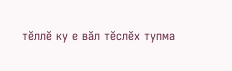тĕллĕ ку е вăл тĕслĕх тупма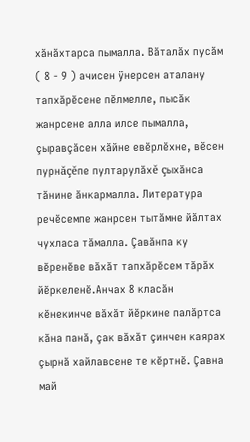хăнăхтарса пымалла. Вăталăх пусăм ( 8 - 9 ) ачисен ÿнерсен аталану тапхăрĕсене пĕлмелле, пысăк жанрсене алла илсе пымалла, çыравçăсен хăйне евĕрлĕхне, вĕсен пурнăçĕпе пултарулăхĕ çыхăнса тăнине ăнкармалла. Литература речĕсемпе жанрсен тытăмне йăлтах чухласа тăмалла. Çавăнпа ку вĕренĕве вăхăт тапхăрĕсем тăрăх йĕркеленĕ.Анчах 8 класăн кĕнекинче вăхăт йĕркине палăртса кăна панă, çак вăхăт çинчен каярах çырнă хайлавсене те кĕртнĕ. Çавна май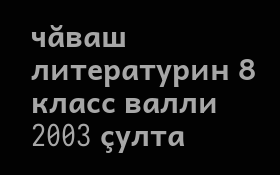чăваш литературин 8 класс валли 2003 çулта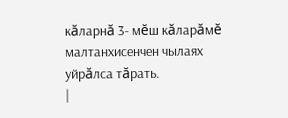кăларнă 3- мĕш кăларăмĕ малтанхисенчен чылаях уйрăлса тăрать.
|